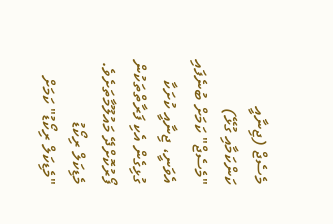މެސެޖް (ޖިނާއީ ކަންކަމާއި ގުޅޭ)
"މެސެޖް" ކަމަށް ބުނެފައި އެވަނީ، ޖިނާއީ ކުށަކާ ގުޅިގެން އެކި ފަރާތްތަކުން ފޯރުކޮށްދޭ މައުލޫމާތަށެވެ.
މެޑިކަލް ރިކޯޑު
"މެޑިކަލް ރިކޯޑު" ކަމަށް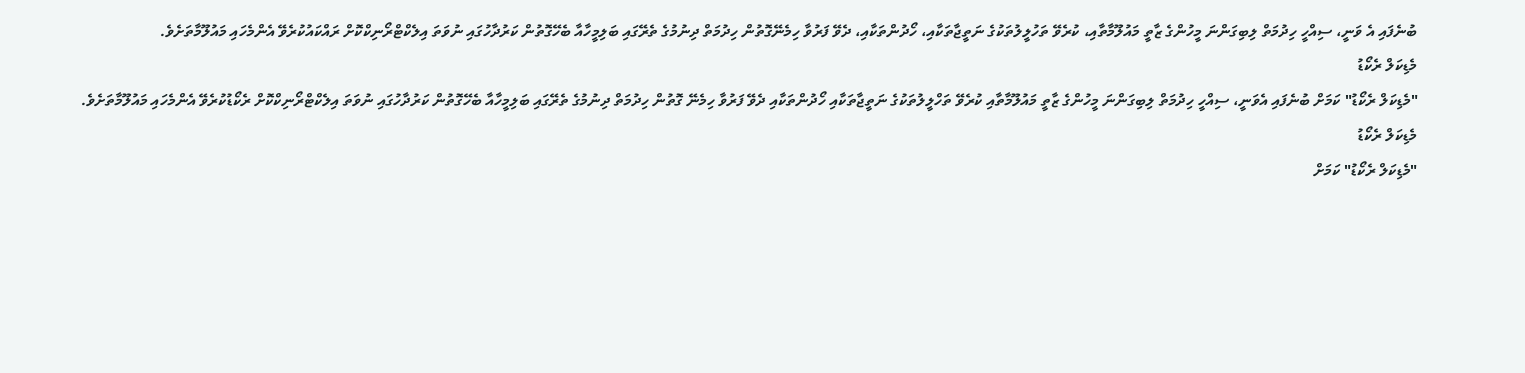ބުނެފައި އެ ވަނީ، ސިއްހީ ހިދުމަތް ލިބިގަންނަ މީހުންގެ ޒާތީ މައުލޫމާތާއި، ކުރެވޭ ތަހުލީލުތަކުގެ ނަތީޖާތަކާއި، ހޯދުންތަކާއި، ދެވޭ ފަރުވާ ހިމެނޭގޮތުން ހިދުމަތް ދިނުމުގެ ތެރޭގައި ބަލިމީހާއާ ބެހޭގޮތުން ކަރުދާހުގައި ނުވަތަ އިލެކްޓްރޯނިކްކޮށް ރައްކައުކުރެވޭ އެންމެހައި މައުލޫމާތަށެވެ.
މެޑިކަލް ރެކޯޑު
"މެޑިކަލް ރެކޯޑު" ކަމަށް ބުނެފައި އެވަނީ، ސިއްހީ ހިދުމަތް ލިބިގަންނަ މީހުންގެ ޒާތީ މައުލޫމާތާއި ކުރެވޭ ތަހްލީލުތަކުގެ ނަތީޖާތަކާއި ހޯދުންތަކާއި ދެވޭ ފަރުވާ ހިމެނޭ ގޮތުން ހިދުމަތް ދިނުމުގެ ތެރޭގައި ބަލިމީހާއާ ބެހޭގޮތުން ކަރުދާހުގައި ނުވަތަ އިލެކްޓްރޯނިކްކޮށް ރެކޯޑުކުރެވޭ އެންމެހައި މައުލޫމާތަށެވެ.
މެޑިކަލް ރެކޯޑު
"މެޑިކަލް ރެކޯޑު" ކަމަށް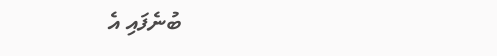ބުނެފައި އެ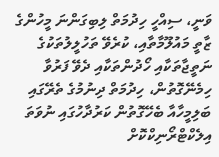ވަނީ، ސިއްހީ ހިދުމަތް ލިބިގަންނަ މީހުންގެ ޒާތީ މައުލޫމާތާއި، ކުރެވޭ ތަހުލީލުތަކުގެ ނަތީޖާތަކާއި ހޯދުންތަކާއި ދެވޭ ފަރުވާ ހިމެނޭގޮތުން، ހިދުމަތް ދިނުމުގެ ތެރޭގައި ބަލިމީހާއާ ބެހޭގޮތުން ކަރުދާހުގައި ނުވަތަ އިލެކްޓްރޯނިކްކޮށް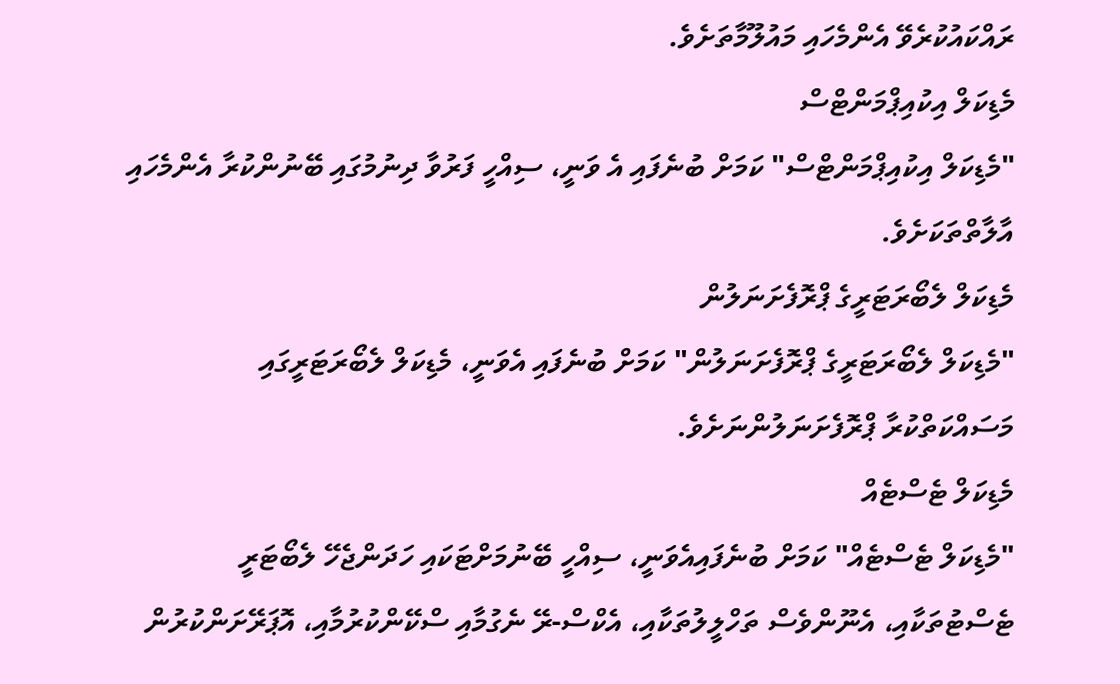ރައްކައުކުރެވޭ އެންމެހައި މައުލޫމާތަށެވެ.
މެޑިކަލް އިކުއިޕްމަންޓްސް
"މެޑިކަލް އިކުއިޕްމަންޓްސް" ކަމަށް ބުނެފައި އެ ވަނީ، ސިއްހީ ފަރުވާ ދިނުމުގައި ބޭނުންކުރާ އެންމެހައި އާލާތްތަކަށެވެ.
މެޑިކަލް ލެބޯރަޓަރީގެ ޕްރޮފެށަނަލުން
"މެޑިކަލް ލެބޯރަޓަރީގެ ޕްރޮފެށަނަލުން" ކަމަށް ބުނެފައި އެވަނީ، މެޑިކަލް ލެބޯރަޓަރީގައި މަސައްކަތްކުރާ ޕްރޮފެށަނަލުންނަށެވެ.
މެޑިކަލް ޓެސްޓެއް
"މެޑިކަލް ޓެސްޓެއް" ކަމަށް ބުނެފައިއެވަނީ، ސިއްހީ ބޭނުމަށްޓަކައި ހަދަންޖެހޭ ލެބޯޓަރީ ޓެސްޓުތަކާއި، އެނޫންވެސް ތަހްލީލުތަކާއި، އެކްސް-ރޭ ނެގުމާއި ސްކޭންކުރުމާއި، އޮޕަރޭށަންކުރުން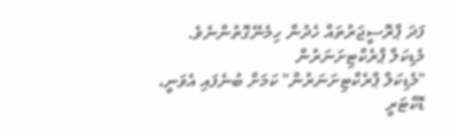ފަދަ ޕްރޮސީޖަރުތައް ހެދުން ހިމެނޭގޮތުންނެވެ.
މެޑިކަލް ޕްރެކްޓިށަނަރުން
"މެޑިކަލް ޕްރެކްޓިށަނަރުން" ކަމަށް ބުނެފައި އެވަނީ، ޑޮކްޓަރީ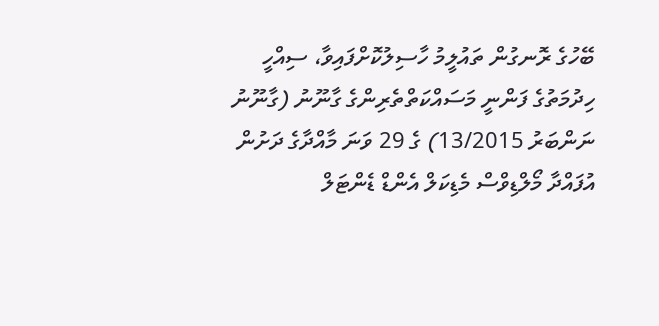ބޭހުގެ ރޮނގުން ތައުލީމު ހާސިލުކޮށްފައިވާ، ސިއްހީ ހިދުމަތުގެ ފަންނީ މަސައްކަތްތެރިންގެ ގާނޫނު (ގާނޫނު ނަންބަރު 13/2015) ގެ 29 ވަނަ މާއްދާގެ ދަށުން އުފައްދާ މޯލްޑިވްސް މެޑިކަލް އެންޑް ޑެންޓަލް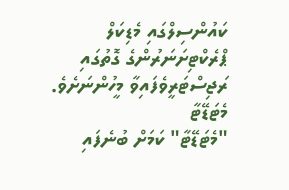ކައުންސިލްގައި މެޑިކަލް ޕްރެކްޓިށަނަރުންގެ ގޮތުގައި ރަޖިސްޓަރީވެފައިވާ މީހުންނަށެވެ.
މެޓަޑޭޓާ
"މެޓަޑޭޓާ" ކަމަށް ބުނެފައި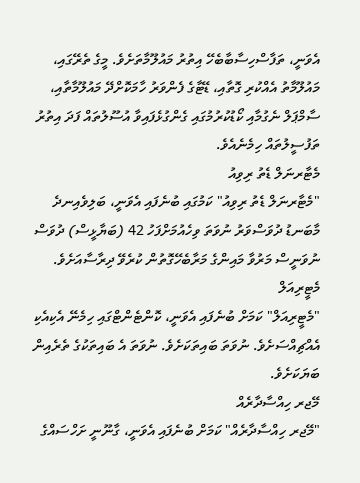އެވަނީ، ތަފާސްހިސާބާބެހޭ އިތުރު މައުލޫމާތަށެވެ. މީގެ ތެރޭގައި، މައުލޫމާތު އެއްކުރި ގޮތާއި، ޑޭޓާގެ ފެންވަރު ހާމަކޮށްދޭ މައުލޫމާތާއި، ސާމްޕަލް ނެގުމާއި ކޯޑުކުރުމުގައި ގެންގުޅެފައިވާ އުސޫލުތައް ފަދަ އިތުރު ތަފުސީލުތައް ހިމެނެއެވެ.
މެޓާރނަލް ޑެތު ރިވިއު
"މެޓާރނަލް ޑެތު ރިވިއު" ކަމުގައި ބުނެފައި އެވަނީ، ބަލިވެއިނދެ މާބަނޑު ދުވަސްވަރު ނުވަތަ ވިހެއުމަށްފަހު 42 (ބަޔާޅީސް) ދުވަސް ނުވަނީސް މަރުވާ މައިންގެ މަރާބެހޭގޮތުން ކުރެވޭ ދިރާސާއަށެވެ.
މެޓީރިއަލް
"މެޓީރިއަލް" ކަމަށް ބުނެފައި އެވަނީ، ކޮންޓެންޓްގައި ހިމެނޭ އެކިއެކި އެއްޗިއްސަށެވެ. ނުވަތަ ބައިތަކަށެވެ. ނުވަތަ އެ ބައިތަކުގެ ތެރެއިން ބަޔަކަށެވެ.
މޭޖރ ހިއްސާދާރެއް
"މޭޖރ ހިއްސާދާރެއް" ކަމަށް ބުނެފައި އެވަނީ، ގާނޫނީ ށަހްސައްގެ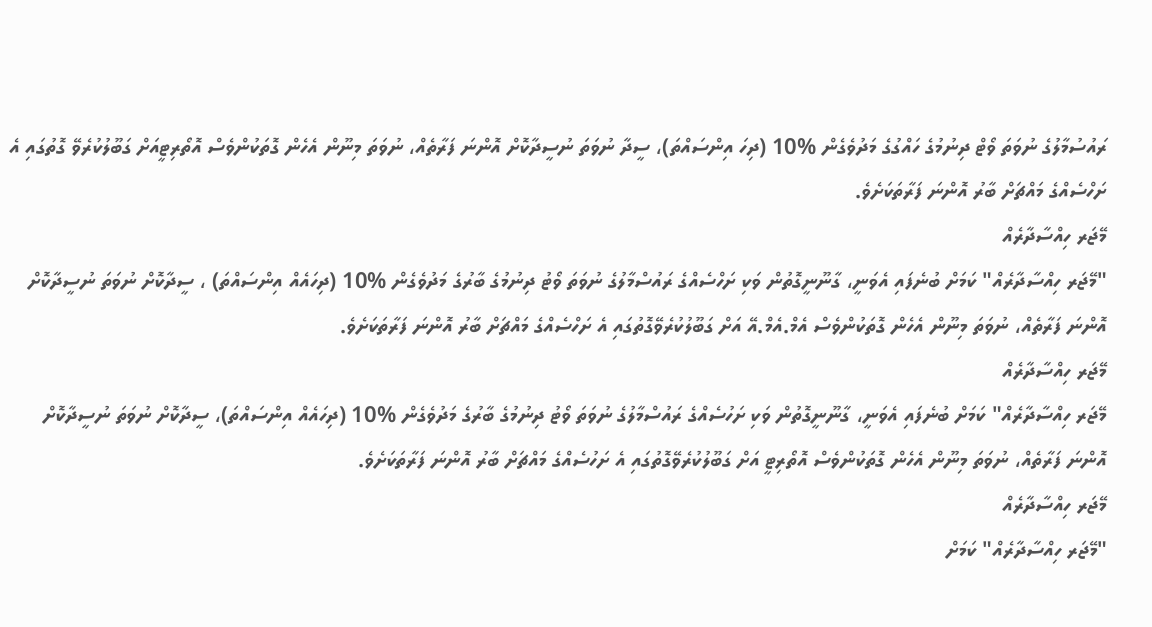ރައުސުމާލުގެ ނުވަތަ ވޯޓް ދިނުމުގެ ހައްގުގެ މަދުވެގެން %10 (ދިހަ އިންސައްތަ)، ސީދާ ނުވަތަ ނުސީދާކޮށް އޮންނަ ފަރާތެއް، ނުވަތަ މިނޫން އެހެން ގޮތަކުންވެސް އޮތޯރިޓީއަށް ގަބޫލުކުރެވޭ ގޮތުގައި އެ ށަހްސެއްގެ މައްޗަށް ބާރު އޮންނަ ފަރާތަކަށެވެ.
މޭޖަރ ހިއްސާދާރެއް
"މޭޖަރ ހިއްސާދާރެއް" ކަމަށް ބުނެފައި އެވަނީ، ގާނޫނީގޮތުން ވަކި ށަހްސެއްގެ ރައުސްމާލުގެ ނުވަތަ ވޯޓު ދިނުމުގެ ބާރުގެ މަދުވެގެން %10 (ދިހައެއް އިންސައްތަ) ، ސީދާކޮށް ނުވަތަ ނުސީދާކޮށް އޮންނަ ފަރާތެއް، ނުވަތަ މިނޫން އެހެން ގޮތަކުންވެސް އެމް.އެމް.އޭ އަށް ގަބޫލުކުރެވޭގޮތުގައި އެ ށަހްސެއްގެ މައްޗަށް ބާރު އޮންނަ ފަރާތަކަށެވެ.
މޭޖަރ ހިއްސާދާރެއް
މޭޖަރ ހިއްސާދާރެއް" ކަމަށް ބުނެފައި އެވަނީ، ގާނޫނީގޮތުން ވަކި ށަހުސެއްގެ ރައުސްމާލުގެ ނުވަތަ ވޯޓު ދިނުމުގެ ބާރުގެ މަދުވެގެން %10 (ދިހައެއް އިންސައްތަ)، ސީދާކޮށް ނުވަތަ ނުސީދާކޮށް އޮންނަ ފަރާތެއް، ނުވަތަ މިނޫން އެހެން ގޮތަކުންވެސް އޮތޯރިޓީ އަށް ގަބޫލުކުރެވޭގޮތުގައި އެ ށަހުސެއްގެ މައްޗަށް ބާރު އޮންނަ ފަރާތަކަށެވެ.
މޭޖަރ ހިއްސާދާރެއް
"މޭޖަރ ހިއްސާދާރެއް" ކަމަށް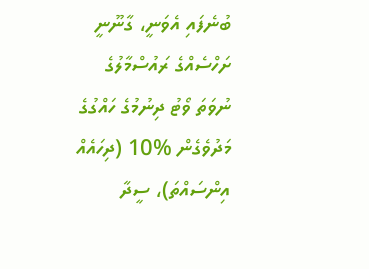ބުނެފައި އެވަނީ، ގާނޫނީ ށަހްސެއްގެ ރައުސްމާލުގެ ނުވަތަ ވޯޓު ދިނުމުގެ ހައްގުގެ މަދުވެގެން %10 (ދިހައެއް އިންސައްތަ)، ސީދާ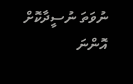ނުވަތަ ނުސީދާކޮށް އޮންނަ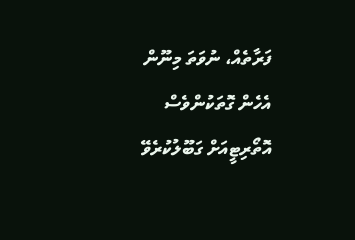ފަރާތެއް، ނުވަތަ މިނޫން އެހެން ގޮތަކުންވެސް އޮތޯރިޓީއަށް ގަބޫލުކުރެވޭ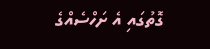ގޮތުގައި އެ ށަހްސެއްގެ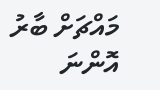މައްޗަށް ބާރު އޮންނަ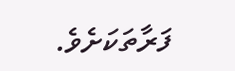ފަރާތަކަށެވެ.